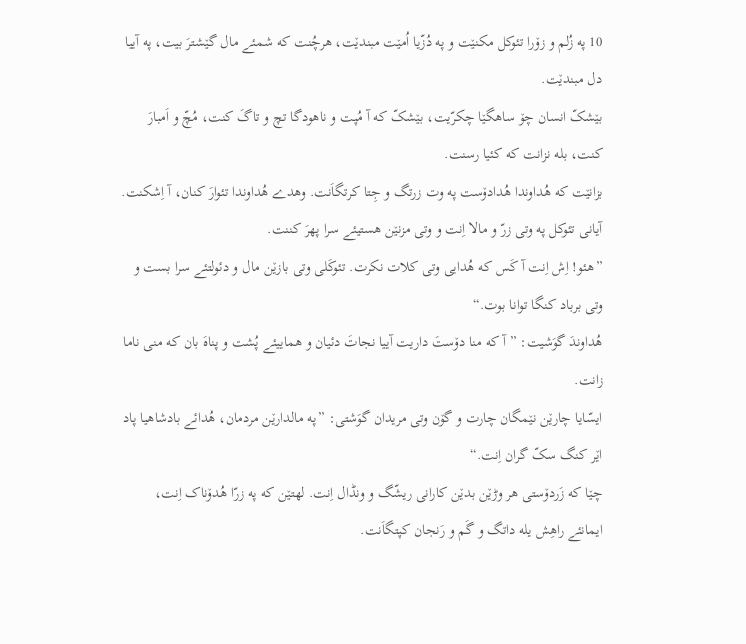10 په زُلم و زۆرا تئوکل مکنێت و په دُزّیا اُمێت مبندێت، هرچُنت که شمئے مال گێشترَ بیت، په آییا دل مبندێت.
بێشکّ انسان چۆ ساهگێا چکرّیت، بێشکّ که آ مُپت و ناهودگا تچ و تاگَ کنت، مُچّ و اَمبارَ کنت، بله نزانت که کئیا رسنت.
بزانێت که هُداوندا هُدادۆست په وت زرتگ و جِتا کرتگاَنت. وهدے هُداوندا تئوارَ کنان، آ اِشکنت.
آیانی تئوکل په وتی زرّ و مالا اِنت و وتی مزنێن هستیئے سرا پهرَ کننت.
”هئو! اِش اِنت آ کَس که هُدایی وتی کلات نکرت. تئوکَلی وتی بازێن مال و دئولتئے سرا بست و وتی برباد کنگا توانا بوت.“
هُداوندَ گوَشیت: ”آ که منا دۆستَ داریت آییا نجاتَ دئیان و هماییئے پُشت و پناهَ بان که منی ناما زانت.
ایسّایا چارێن نێمگان چارت و گۆن وتی مریدان گوَشتی: ”په مالدارێن مردمان، هُدائے بادشاهیا پاد اێر کنگ سکّ گران اِنت.“
چێا که زَردۆستی هر وڑێن بدێن کارانی ریشّگ و ونڈال اِنت. لهتێن که په زرّا هُدۆناک اِنت، ایمانئے راهِش یله داتگ و گَم و رَنجان کپتگاَنت.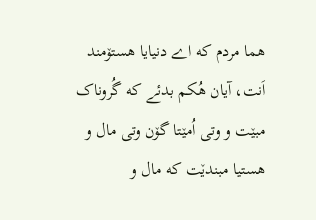هما مردم که اے دنیایا هستۆمند اَنت، آیان هُکم بدئے که گُروناک مبێت و وتی اُمێتا گۆن وتی مال و هستیا مبندێت که مال و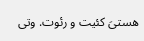هستیَ کئیت و رئوت. وتی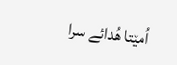اُمێتا هُدائے سرا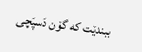ببندێت که گۆن دَسپَچی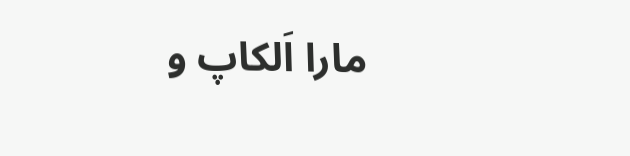مارا اَلکاپ و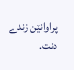پراوانێن زندے دنت.